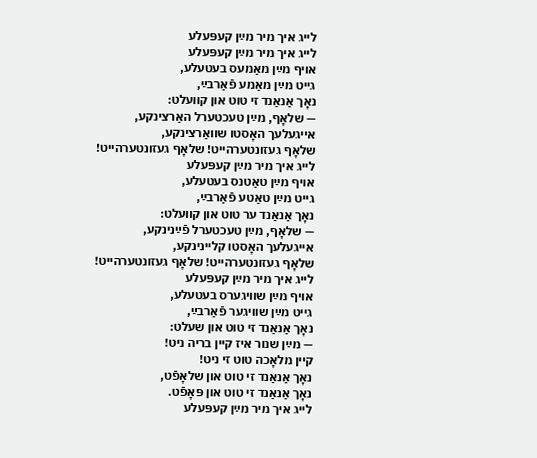לייג איך מיר מײַן קעפּעלע
לייג איך מיר מײַן קעפּעלע
אויף מײַן מאַמעס בעטעלע,
גייט מײַן מאַמע פֿאַרבײַ,
נאָך אַנאַנד זי טוט און קוועלט:
— שלאָף, מײַן טעכטערל האַרצינקע,
אייגעלעך האָסטו שוואַרצינקע,
שלאָף געזונטערהייט! שלאָף געזונטערהייט!
לייג איך מיר מײַן קעפּעלע
אויף מײַן טאַטנס בעטעלע,
גייט מײַן טאַטע פֿאַרבײַ,
נאָך אַנאַנד ער טוט און קוועלט:
— שלאָף, מײַן טעכטערל פֿײַנינקע,
אייגעלעך האָסטו קליינינקע,
שלאָף געזונטערהייט! שלאָף געזונטערהייט!
לייג איך מיר מײַן קעפּעלע
אויף מײַן שוויגערס בעטעלע,
גייט מײַן שוויגער פֿאַרבײַ,
נאָך אַנאַנד זי טוט און שעלט:
— מײַן שנור איז קיין בריה ניט!
קיין מלאָכה טוט זי ניט!
נאָך אַנאַנד זי טוט און שלאָפֿט,
נאָך אַנאַנד זי טוט און פּאָפֿט.
לייג איך מיר מײַן קעפּעלע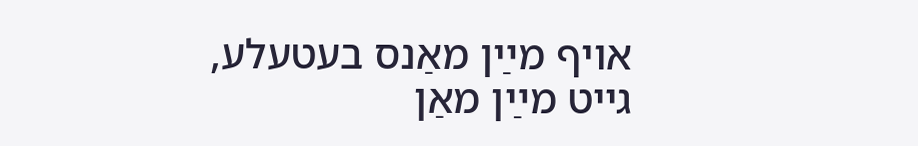אויף מײַן מאַנס בעטעלע,
גייט מײַן מאַן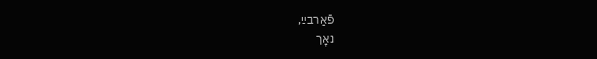פֿאַרבײַ,
נאָך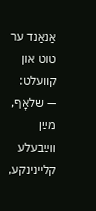אַנאַנד ער טוט און קוועלט:
— שלאָף, מײַן ווײַבעלע קליינינקע,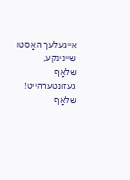אייגעלעך האָסטו שיינינקע,
שלאָף געזונטערהייט! שלאָף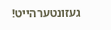געזונטערהייט!